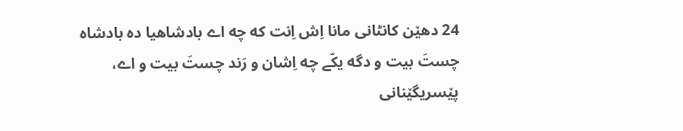24 دهێن کانٹانی مانا اِش اِنت که چه اے بادشاهیا ده بادشاه چستَ بیت و دگه یکّے چه اِشان و رَند چستَ بیت و اے، پێسریگێنانی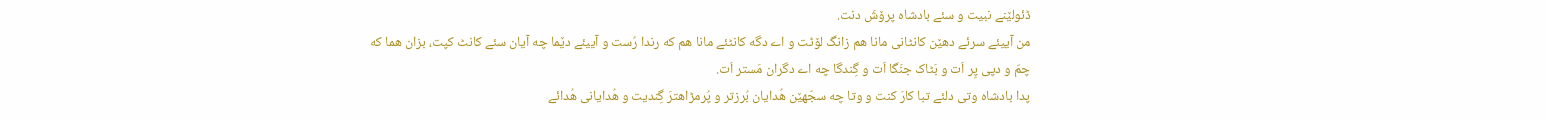ڈئولێنے نبیت و سئے بادشاه پرۆشَ دنت.
من آییئے سرئے دهێن کانٹانی مانا هم زانگ لۆٹت و اے دگه کانٹئے مانا هم که رندا رُست و آییئے دێما چه آیان سئے کانٹ کپت، بزان هما که چمّ و دپی پِر اَت و بَٹاک جنَگا اَت و گِندگا چه اے دگران مَستر اَت.
پدا بادشاه وتی دلئے تبا کارَ کنت و وتا چه سجّهێن هُدایان بُرزتر و پُرمڑاهترَ گِندیت و هُدایانی هُدائے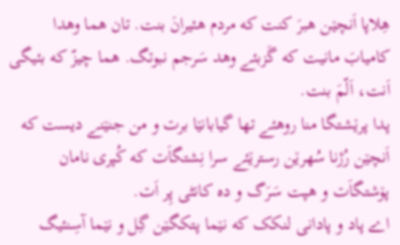هِلاپا اَنچێن هبرَ کنت که مردم هئیرانَ بنت. تان هما وهدا کامیابَ مانیت که گَزبئے وهد سَرجم نبوتگ. هما چیزّ که بئیگی اَنت، اَلّمَ بنت.
پدا پرێشتگا منا روهئے تها گیابانێا برت و من جنێنے دیست که اَنچێن رُژنا سُهرێن رسترێئے سرا نِشتگاَت که کُپری نامان پۆشتگاَت و هپت سَرَگ و ده کانٹی پِر اَت.
اے پاد و پادانی لنکک که نێما پتکگێن گِل و نێما آسِنئیگ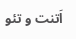اَتنت و تئو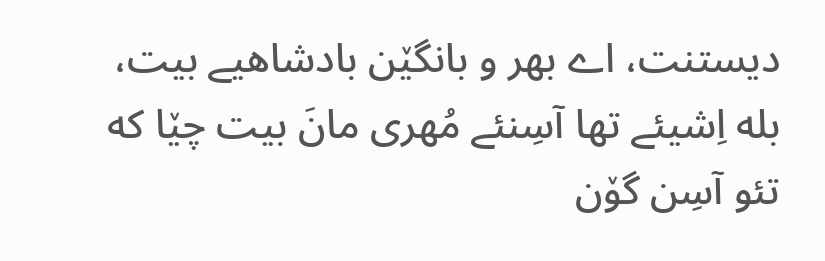دیستنت، اے بهر و بانگێن بادشاهیے بیت، بله اِشیئے تها آسِنئے مُهری مانَ بیت چێا که تئو آسِن گۆن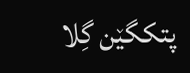پتکگێن گِلا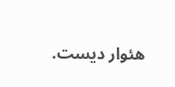هئوار دیست.